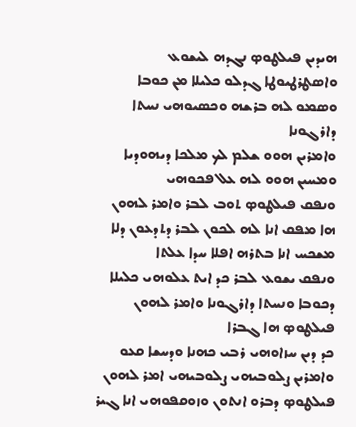ܗܝܕܝܢ ܦܝܠܛܘܤ ܢܓܕܗ ܠܝܫܘܥ
ܘܐܤܛܪܛܝܘܛܐ ܓܕܠܘ ܟܠܝܠܐ ܡܢ ܟܘܒܐ ܘܤܡܘ ܠܗ ܒܪܫܗ ܘܟܤܝܘܗܝ ܢܚܬܐ ܕܐܪܓܘܢܐ
ܘܐܡܪܝܢ ܗܘܘ ܫܠܡ ܠܟ ܡܠܟܐ ܕܝܗܘܕܝܐ ܘܡܚܝܢ ܗܘܘ ܠܗ ܥܠ ܦܟܘܗܝ
ܘܢܦܩ ܦܝܠܛܘܤ ܬܘܒ ܠܒܪ ܘܐܡܪ ܠܗܘܢ ܗܐ ܡܦܩ ܐܢܐ ܠܗ ܠܟܘܢ ܠܒܪ ܕܬܕܥܘܢ ܕܠܐ ܡܫܟܚ ܐܢܐ ܒܬܪܗ ܐܦܠܐ ܚܕܐ ܥܠܬܐ
ܘܢܦܩ ܝܫܘܥ ܠܒܪ ܟܕ ܐܝܬ ܥܠܘܗܝ ܟܠܝܠܐ ܕܟܘܒܐ ܘܢܚܬܐ ܕܐܪܓܘܢܐ ܘܐܡܪ ܠܗܘܢ ܦܝܠܛܘܤ ܗܐ ܓܒܪܐ
ܟܕ ܕܝܢ ܚܙܐܘܗܝ ܪܒܝ ܟܗܢܐ ܘܕܚܫܐ ܩܥܘ ܘܐܡܪܝܢ ܨܠܘܒܝܗܝ ܨܠܘܒܝܗܝ ܐܡܪ ܠܗܘܢ ܦܝܠܛܘܤ ܕܒܪܘ ܐܢܬܘܢ ܘܙܘܩܦܘܗܝ ܐܢܐ ܓܝܪ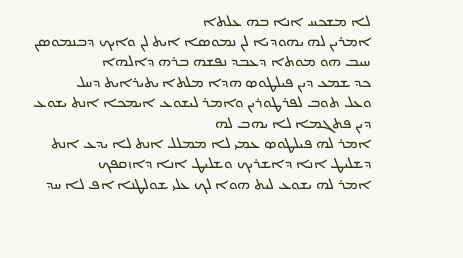ܠܐ ܡܫܟܚ ܐܢܐ ܒܗ ܥܠܬܐ
ܐܡܪܝܢ ܠܗ ܝܗܘܕܝܐ ܠܢ ܢܡܘܤܐ ܐܝܬ ܠܢ ܘܐܝܟ ܕܒܢܡܘܤܢ ܚܝܒ ܗܘ ܡܘܬܐ ܕܥܒܕ ܢܦܫܗ ܒܪܗ ܕܐܠܗܐ
ܟܕ ܫܡܥ ܕܝܢ ܦܝܠܛܘܤ ܗܕܐ ܡܠܬܐ ܝܬܝܪܐܝܬ ܕܚܠ
ܘܥܠ ܬܘܒ ܠܦܪܛܘܪܝܢ ܘܐܡܪ ܠܝܫܘܥ ܐܝܡܟܐ ܐܢܬ ܝܫܘܥ ܕܝܢ ܦܬܓܡܐ ܠܐ ܝܗܒ ܠܗ
ܐܡܪ ܠܗ ܦܝܠܛܘܤ ܥܡܝ ܠܐ ܡܡܠܠ ܐܢܬ ܠܐ ܝܕܥ ܐܢܬ ܕܫܠܝܛ ܐܢܐ ܕܐܫܪܝܟ ܘܫܠܝܛ ܐܢܐ ܕܐܙܩܦܟ
ܐܡܪ ܠܗ ܝܫܘܥ ܠܝܬ ܗܘܐ ܠܟ ܥܠܝ ܫܘܠܛܢܐ ܐܦ ܠܐ ܚܕ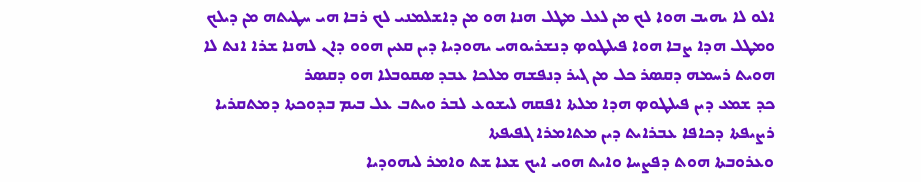ܐܠܘ ܠܐ ܝܗܝܒ ܗܘܐ ܠܟ ܡܢ ܠܥܠ ܡܛܠ ܗܢܐ ܗܘ ܡܢ ܕܐܫܠܡܢܝ ܠܟ ܪܒܐ ܗܝ ܚܛܝܬܗ ܡܢ ܕܝܠܟ
ܘܡܛܠ ܗܕܐ ܨܒܐ ܗܘܐ ܦܝܠܛܘܤ ܕܢܫܪܝܘܗܝ ܝܗܘܕܝܐ ܕܝܢ ܩܥܝܢ ܗܘܘ ܕܐܢ ܠܗܢܐ ܫܪܐ ܐܢܬ ܠܐ ܗܘܝܬ ܪܚܡܗ ܕܩܤܪ ܟܠ ܡܢ ܓܝܪ ܕܢܦܫܗ ܡܠܟܐ ܥܒܕ ܤܩܘܒܠܐ ܗܘ ܕܩܤܪ
ܟܕ ܫܡܥ ܕܝܢ ܦܝܠܛܘܤ ܗܕܐ ܡܠܬܐ ܐܦܩܗ ܠܝܫܘܥ ܠܒܪ ܘܝܬܒ ܥܠ ܒܝܡ ܒܕܘܟܬܐ ܕܡܬܩܪܝܐ ܪܨܝܦܬܐ ܕܟܐܦܐ ܥܒܪܐܝܬ ܕܝܢ ܡܬܐܡܪܐ ܓܦܝܦܬܐ
ܘܥܪܘܒܬܐ ܗܘܬ ܕܦܨܚܐ ܘܐܝܬ ܗܘܝ ܐܝܟ ܫܥܐ ܫܬ ܘܐܡܪ ܠܝܗܘܕܝܐ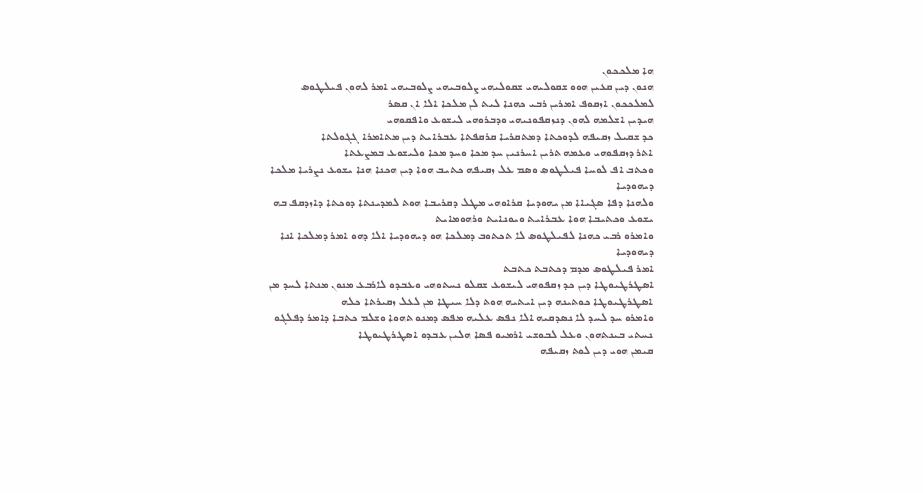ܗܐ ܡܠܟܟܘܢ
ܗܢܘܢ ܕܝܢ ܩܥܝܢ ܗܘܘ ܫܩܘܠܝܗܝ ܫܩܘܠܝܗܝ ܨܠܘܒܝܗܝ ܨܠܘܒܝܗܝ ܐܡܪ ܠܗܘܢ ܦܝܠܛܘܤ ܠܡܠܟܟܘܢ ܐܙܩܘܦ ܐܡܪܝܢ ܪܒܝ ܟܗܢܐ ܠܝܬ ܠܢ ܡܠܟܐ ܐܠܐ ܐܢ ܩܤܪ
ܗܝܕܝܢ ܐܫܠܡܗ ܠܗܘܢ ܕܢܙܩܦܘܢܝܗܝ ܘܕܒܪܘܗܝ ܠܝܫܘܥ ܘܐܦܩܘܗܝ
ܟܕ ܫܩܝܠ ܙܩܝܦܗ ܠܕܘܟܬܐ ܕܡܬܩܪܝܐ ܩܪܩܦܬܐ ܥܒܪܐܝܬ ܕܝܢ ܡܬܐܡܪܐ ܓܓܘܠܬܐ
ܐܬܪ ܕܙܩܦܘܗܝ ܘܥܡܗ ܬܪܝܢ ܐܚܪܢܝܢ ܚܕ ܡܟܐ ܘܚܕ ܡܟܐ ܘܠܝܫܘܥ ܒܡܨܥܬܐ
ܘܟܬܒ ܐܦ ܠܘܚܐ ܦܝܠܛܘܤ ܘܤܡ ܥܠ ܙܩܝܦܗ ܟܬܝܒ ܗܘܐ ܕܝܢ ܗܟܢܐ ܗܢܐ ܝܫܘܥ ܢܨܪܝܐ ܡܠܟܐ ܕܝܗܘܕܝܐ
ܘܠܗܢܐ ܕܦܐ ܤܓܝܐܐ ܡܢ ܝܗܘܕܝܐ ܩܪܐܘܗܝ ܡܛܠ ܕܩܪܝܒܐ ܗܘܬ ܠܡܕܝܢܬܐ ܕܘܟܬܐ ܕܐܙܕܩܦ ܒܗ ܝܫܘܥ ܘܟܬܝܒܐ ܗܘܐ ܥܒܪܐܝܬ ܘܝܘܢܐܝܬ ܘܪܗܘܡܐܝܬ
ܘܐܡܪܘ ܪܒܝ ܟܗܢܐ ܠܦܝܠܛܘܤ ܠܐ ܬܟܬܘܒ ܕܡܠܟܐ ܗܘ ܕܝܗܘܕܝܐ ܐܠܐ ܕܗܘ ܐܡܪ ܕܡܠܟܐ ܐܢܐ ܕܝܗܘܕܝܐ
ܐܡܪ ܦܝܠܛܘܤ ܡܕܡ ܕܟܬܒܬ ܟܬܒܬ
ܐܤܛܪܛܝܘܛܐ ܕܝܢ ܟܕ ܙܩܦܘܗܝ ܠܝܫܘܥ ܫܩܠܘ ܢܚܬܘܗܝ ܘܥܒܕܘ ܠܐܪܒܥ ܡܢܘܢ ܡܢܬܐ ܠܚܕ ܡܢ ܐܤܛܪܛܝܘܛܐ ܟܘܬܝܢܗ ܕܝܢ ܐܝܬܝܗ ܗܘܬ ܕܠܐ ܚܝܛܐ ܡܢ ܠܥܠ ܙܩܝܪܬܐ ܟܠܗ
ܘܐܡܪܘ ܚܕ ܠܚܕ ܠܐ ܢܤܕܩܝܗ ܐܠܐ ܢܦܤ ܥܠܝܗ ܡܦܤ ܕܡܢܘ ܬܗܘܐ ܘܫܠܡ ܟܬܒܐ ܕܐܡܪ ܕܦܠܓܘ ܢܚܬܝ ܒܝܢܬܗܘܢ ܘܥܠ ܠܒܘܫܝ ܐܪܡܝܘ ܦܤܐ ܗܠܝܢ ܥܒܕܘ ܐܤܛܪܛܝܘܛܐ
ܩܝܡܢ ܗܘܝ ܕܝܢ ܠܘܬ ܙܩܝܦܗ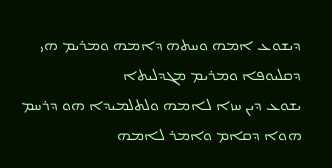ܕܝܫܘܥ ܐܡܗ ܘܚܬܗ ܕܐܡܗ ܘܡܪܝܡ ܗܝ ܕܩܠܝܘܦܐ ܘܡܪܝܡ ܡܓܕܠܝܬܐ
ܝܫܘܥ ܕܝܢ ܚܙܐ ܠܐܡܗ ܘܠܬܠܡܝܕܐ ܗܘ ܕܪܚܡ ܗܘܐ ܕܩܐܡ ܘܐܡܪ ܠܐܡܗ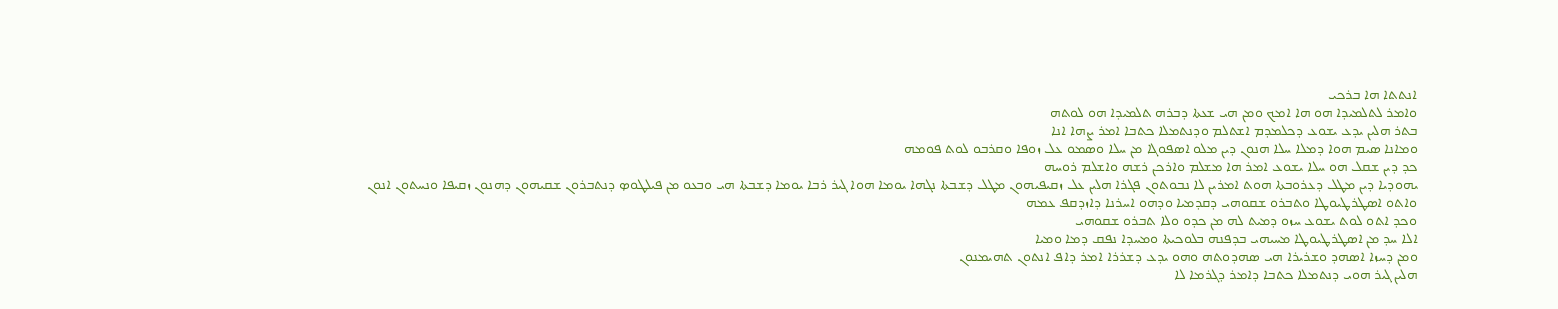ܐܢܬܬܐ ܗܐ ܒܪܟܝ
ܘܐܡܪ ܠܬܠܡܝܕܐ ܗܘ ܗܐ ܐܡܟ ܘܡܢ ܗܝ ܫܥܬܐ ܕܒܪܗ ܬܠܡܝܕܐ ܗܘ ܠܘܬܗ
ܒܬܪ ܗܠܝܢ ܝܕܥ ܝܫܘܥ ܕܟܠܡܕܡ ܐܫܬܠܡ ܘܕܢܬܡܠܐ ܟܬܒܐ ܐܡܪ ܨܗܐ ܐܢܐ
ܘܡܐܢܐ ܤܝܡ ܗܘܐ ܕܡܠܐ ܚܠܐ ܗܢܘܢ ܕܝܢ ܡܠܘ ܐܤܦܘܓܐ ܡܢ ܚܠܐ ܘܤܡܘ ܥܠ ܙܘܦܐ ܘܩܪܒܘ ܠܘܬ ܦܘܡܗ
ܟܕ ܕܝܢ ܫܩܠ ܗܘ ܚܠܐ ܝܫܘܥ ܐܡܪ ܗܐ ܡܫܠܡ ܘܐܪܟܢ ܪܫܗ ܘܐܫܠܡ ܪܘܚܗ
ܝܗܘܕܝܐ ܕܝܢ ܡܛܠ ܕܥܪܘܒܬܐ ܗܘܬ ܐܡܪܝܢ ܠܐ ܢܒܘܬܘܢ ܦܓܪܐ ܗܠܝܢ ܥܠ ܙܩܝܦܝܗܘܢ ܡܛܠ ܕܫܒܬܐ ܢܓܗܐ ܝܘܡܐ ܗܘܐ ܓܝܪ ܪܒܐ ܝܘܡܐ ܕܫܒܬܐ ܗܝ ܘܒܥܘ ܡܢ ܦܝܠܛܘܤ ܕܢܬܒܪܘܢ ܫܩܝܗܘܢ ܕܗܢܘܢ ܙܩܝܦܐ ܘܢܚܬܘܢ ܐܢܘܢ
ܘܐܬܘ ܐܤܛܪܛܝܘܛܐ ܘܬܒܪܘ ܫܩܘܗܝ ܕܩܕܡܝܐ ܘܕܗܘ ܐܚܪܢܐ ܕܐܙܕܩܦ ܥܡܗ
ܘܟܕ ܐܬܘ ܠܘܬ ܝܫܘܥ ܚܙܘ ܕܡܝܬ ܠܗ ܡܢ ܟܕܘ ܘܠܐ ܬܒܪܘ ܫܩܘܗܝ
ܐܠܐ ܚܕ ܡܢ ܐܤܛܪܛܝܘܛܐ ܡܚܝܗܝ ܒܕܦܢܗ ܒܠܘܟܝܬܐ ܘܡܚܕܐ ܢܦܩ ܕܡܐ ܘܡܝܐ
ܘܡܢ ܕܚܙܐ ܐܤܗܕ ܘܫܪܝܪܐ ܗܝ ܤܗܕܘܬܗ ܘܗܘ ܝܕܥ ܕܫܪܪܐ ܐܡܪ ܕܐܦ ܐܢܬܘܢ ܬܗܝܡܢܘܢ
ܗܠܝܢ ܓܝܪ ܗܘܝ ܕܢܬܡܠܐ ܟܬܒܐ ܕܐܡܪ ܕܓܪܡܐ ܠܐ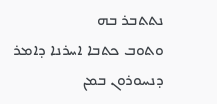ܢܬܬܒܪ ܒܗ
ܘܬܘܒ ܟܬܒܐ ܐܚܪܢܐ ܕܐܡܪ ܕܢܚܘܪܘܢ ܒܡܢ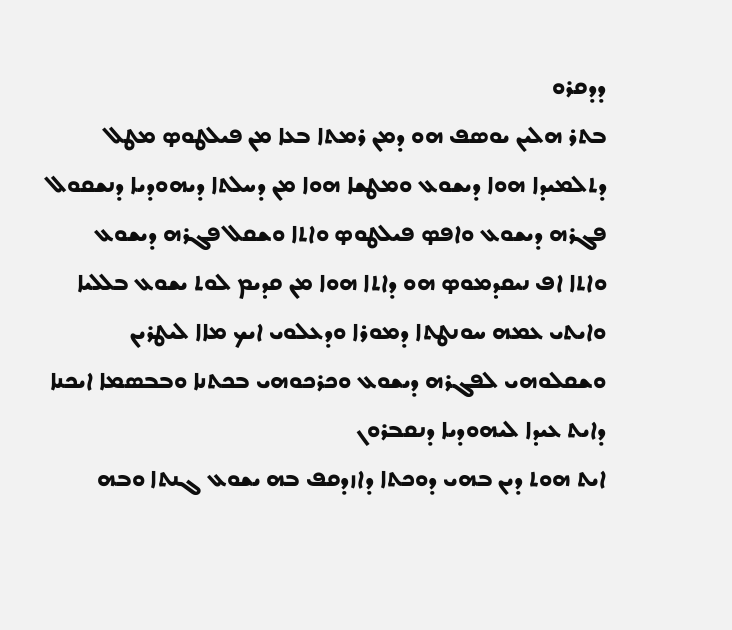ܕܕܩܪܘ
ܒܬܪ ܗܠܝܢ ܝܘܤܦ ܗܘ ܕܡܢ ܪܡܬܐ ܒܥܐ ܡܢ ܦܝܠܛܘܤ ܡܛܠ ܕܬܠܡܝܕܐ ܗܘܐ ܕܝܫܘܥ ܘܡܛܫܐ ܗܘܐ ܡܢ ܕܚܠܬܐ ܕܝܗܘܕܝܐ ܕܢܫܩܘܠ ܦܓܪܗ ܕܝܫܘܥ ܘܐܦܤ ܦܝܠܛܘܤ ܘܐܬܐ ܘܫܩܠ ܦܓܪܗ ܕܝܫܘܥ
ܘܐܬܐ ܐܦ ܢܝܩܕܡܘܤ ܗܘ ܕܐܬܐ ܗܘܐ ܡܢ ܩܕܝܡ ܠܘܬ ܝܫܘܥ ܒܠܠܝܐ ܘܐܝܬܝ ܥܡܗ ܚܘܢܛܬܐ ܕܡܘܪܐ ܘܕܥܠܘܝ ܐܝܟ ܡܐܐ ܠܝܛܪܝܢ
ܘܫܩܠܘܗܝ ܠܦܓܪܗ ܕܝܫܘܥ ܘܟܪܟܘܗܝ ܒܟܬܢܐ ܘܒܒܤܡܐ ܐܝܟܢܐ ܕܐܝܬ ܥܝܕܐ ܠܝܗܘܕܝܐ ܕܢܩܒܪܘܢ
ܐܝܬ ܗܘܬ ܕܝܢ ܒܗܝ ܕܘܟܬܐ ܕܐܙܕܩܦ ܒܗ ܝܫܘܥ ܓܢܬܐ ܘܒܗ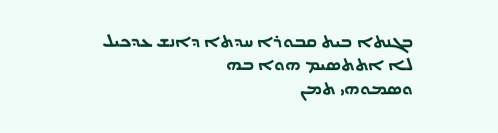ܒܓܢܬܐ ܒܝܬ ܩܒܘܪܐ ܚܕܬܐ ܕܐܢܫ ܥܕܟܝܠ ܠܐ ܐܬܬܤܝܡ ܗܘܐ ܒܗ
ܘܤܡܘܗܝ ܬܡܢ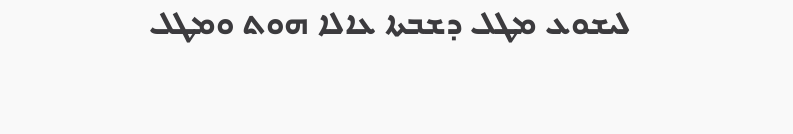ܠܝܫܘܥ ܡܛܠ ܕܫܒܬܐ ܥܐܠܐ ܗܘܬ ܘܡܛܠ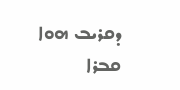ܕܩܪܝܒ ܗܘܐ ܩܒܪܐ